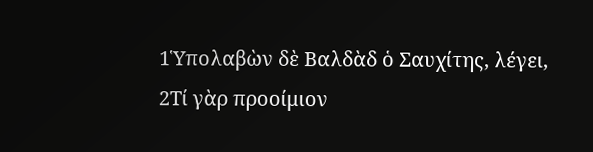1Ὑπολαβὼν δὲ Βαλδὰδ ὁ Σαυχίτης, λέγει,
2Τί γὰρ προοίμιον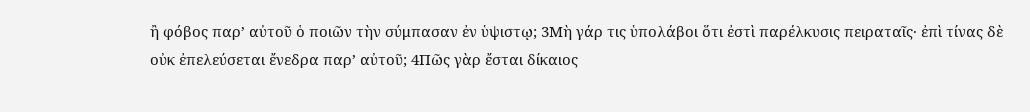ἢ φόβος παρʼ αὐτοῦ ὁ ποιῶν τὴν σύμπασαν ἐν ὑψιστῳ; 3Μὴ γάρ τις ὑπολάβοι ὅτι ἐστὶ παρέλκυσις πειραταῖς· ἐπὶ τίνας δὲ οὐκ ἐπελεύσεται ἔνεδρα παρʼ αὐτοῦ; 4Πῶς γὰρ ἔσται δίκαιος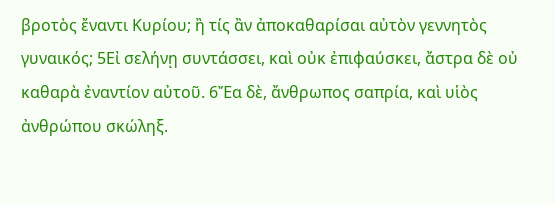βροτὸς ἔναντι Κυρίου; ἢ τίς ἂν ἀποκαθαρίσαι αὐτὸν γεννητὸς γυναικός; 5Εἰ σελήνῃ συντάσσει, καὶ οὐκ ἐπιφαύσκει, ἄστρα δὲ οὐ καθαρὰ ἐναντίον αὐτοῦ. 6Ἔα δὲ, ἄνθρωπος σαπρία, καὶ υἱὸς ἀνθρώπου σκώληξ.